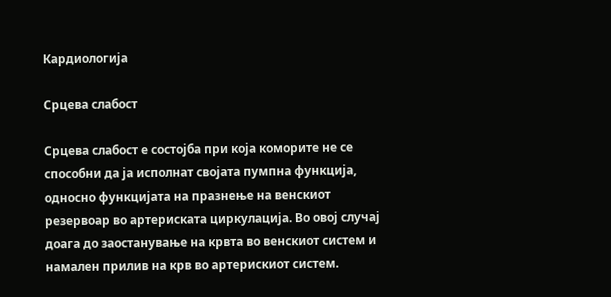Кардиологија

Срцева слабост

Срцева слабост е состојба при која коморите не се способни да ја исполнат својата пумпна функција, односно функцијата на празнење на венскиот резервоар во артериската циркулација. Во овој случај доага до заостанување на крвта во венскиот систем и намален прилив на крв во артерискиот систем.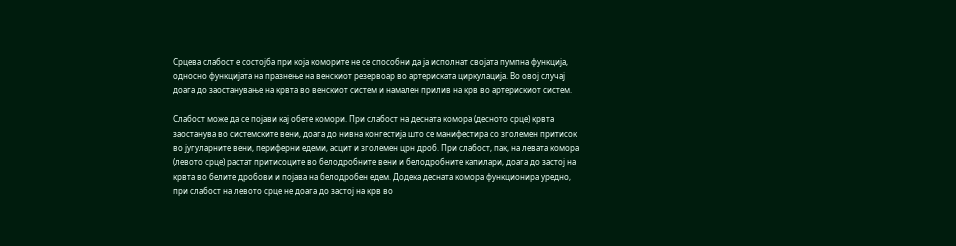Срцева слабост е состојба при која коморите не се способни да ја исполнат својата пумпна функција, односно функцијата на празнење на венскиот резервоар во артериската циркулација. Во овој случај доага до заостанување на крвта во венскиот систем и намален прилив на крв во артерискиот систем.

Слабост може да се појави кај обете комори. При слабост на десната комора (десното срце) крвта заостанува во системските вени, доага до нивна конгестија што се манифестира со зголемен притисок во југуларните вени, периферни едеми, асцит и зголемен црн дроб. При слабост, пак, на левата комора (левото срце) растат притисоците во белодробните вени и белодробните капилари, доага до застој на крвта во белите дробови и појава на белодробен едем. Додека десната комора функционира уредно, при слабост на левото срце не доага до застој на крв во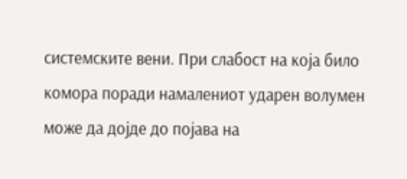системските вени. При слабост на која било комора поради намалениот ударен волумен може да дојде до појава на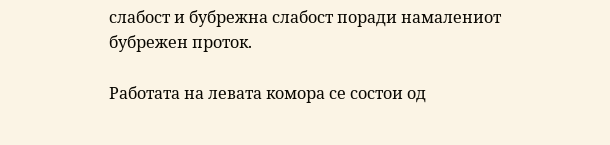слабост и бубрежна слабост поради намалениот бубрежен проток.

Работата на левата комора се состои од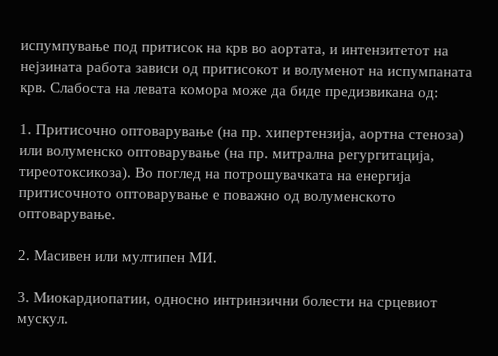испумпување под притисок на крв во аортата, и интензитетот на нејзината работа зависи од притисокот и волуменот на испумпаната крв. Слабоста на левата комора може да биде предизвикана од:

1. Притисочно оптоварување (на пр. хипертензија, аортна стеноза) или волуменско оптоварување (на пр. митрална регургитација, тиреотоксикоза). Во поглед на потрошувачката на енергија притисочното оптоварување е поважно од волуменското оптоварување.

2. Масивен или мултипен МИ.

3. Миокардиопатии, односно интринзични болести на срцевиот мускул.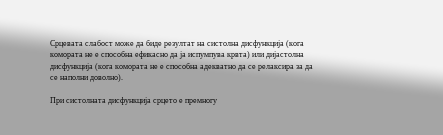Срцевата слабост може да биде резултат на систолна дисфункција (кога комората не е способна ефикасно да ја испумпува крвта) или дијастолна дисфункција (кога комората не е способна адекватно да се релаксира за да се наполни доволно).

При систолната дисфункција срцето е премногу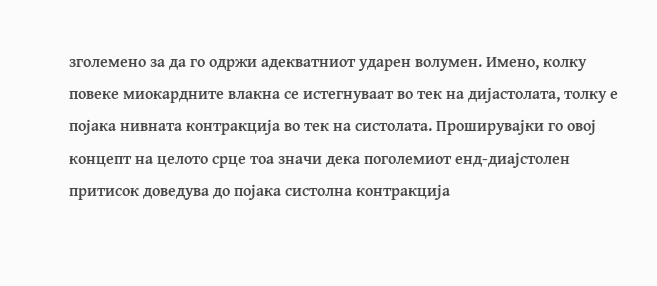зголемено за да го одржи адекватниот ударен волумен. Имено, колку повеке миокардните влакна се истегнуваат во тек на дијастолата, толку е појака нивната контракција во тек на систолата. Проширувајки го овој концепт на целото срце тоа значи дека поголемиот енд-диајстолен притисок доведува до појака систолна контракција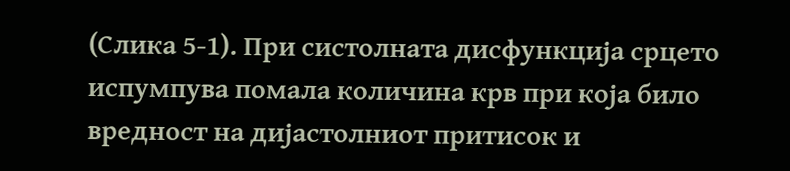(Слика 5-1). При систолната дисфункција срцето испумпува помала количина крв при која било вредност на дијастолниот притисок и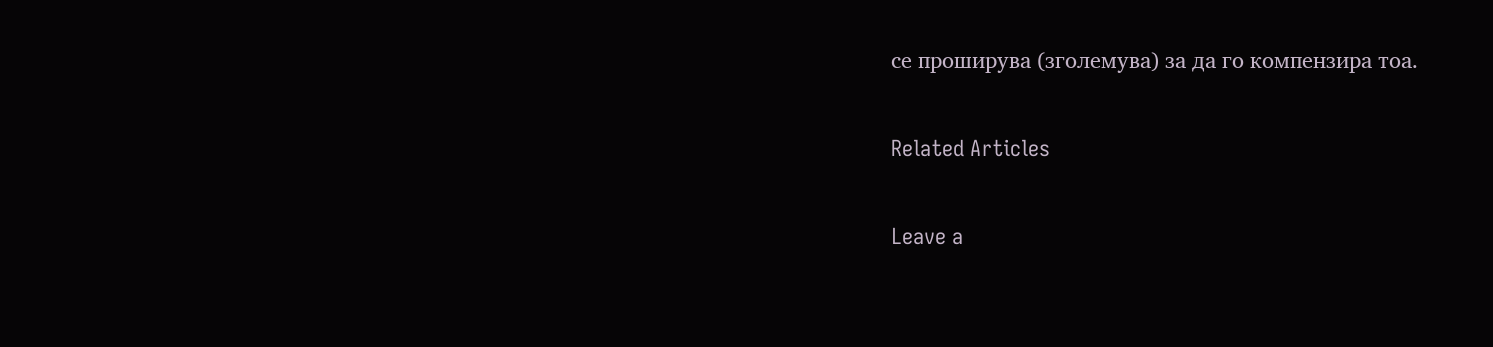се проширува (зголемува) за да го компензира тоа.

Related Articles

Leave a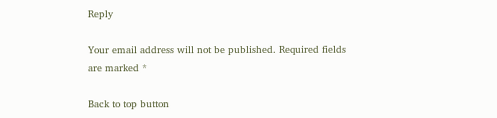Reply

Your email address will not be published. Required fields are marked *

Back to top button